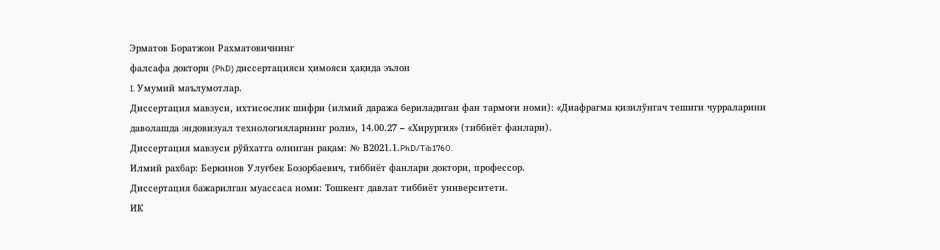Эрматов Боратжон Рахматовичнинг
фалсафа доктори (PhD) диссертацияси ҳимояси ҳақида эълон
I. Умумий маълумотлар.
Диссертация мавзуси, ихтисослик шифри (илмий даража бериладиган фан тармоғи номи): «Диафрагма қизилўнгач тешиги чурраларини даволашда эндовизуал технологияларнинг роли», 14.00.27 – «Хирургия» (тиббиёт фанлари).
Диссертация мавзуси рўйхатга олинган рақам: № В2021.1.PhD/Tib1760.
Илмий рахбар: Беркинов Улуғбек Бозорбаевич, тиббиёт фанлари доктори, профессор.
Диссертация бажарилган муассаса номи: Тошкент давлат тиббиёт университети.
ИК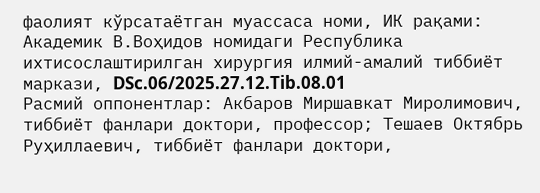фаолият кўрсатаётган муассаса номи, ИК рақами: Академик В.Воҳидов номидаги Республика ихтисослаштирилган хирургия илмий-амалий тиббиёт маркази, DSc.06/2025.27.12.Tib.08.01
Расмий оппонентлар: Акбаров Миршавкат Миролимович, тиббиёт фанлари доктори, профессор; Тешаев Октябрь Руҳиллаевич, тиббиёт фанлари доктори,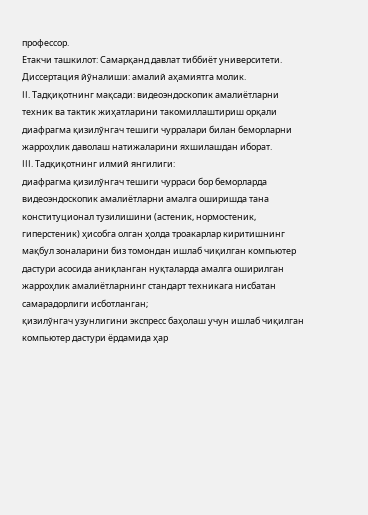профессор.
Етакчи ташкилот: Самарқанд давлат тиббиёт университети.
Диссертация йўналиши: амалий аҳамиятга молик.
II. Тадқиқотнинг мақсади: видеоэндоскопик амалиётларни техник ва тактик жиҳатларини такомиллаштириш орқали диафрагма қизилўнгач тешиги чурралари билан беморларни жарроҳлик даволаш натижаларини яхшилашдан иборат.
III. Тадқиқотнинг илмий янгилиги:
диафрагма қизилўнгач тешиги чурраси бор беморларда видеоэндоскопик амалиётларни амалга оширишда тана конституционал тузилишини (астеник, нормостеник, гиперстеник) ҳисобга олган ҳолда троакарлар киритишнинг мақбул зоналарини биз томондан ишлаб чиқилган компьютер дастури асосида аниқланган нуқталарда амалга оширилган жарроҳлик амалиётларнинг стандарт техникага нисбатан самарадорлиги исботланган;
қизилўнгач узунлигини экспресс баҳолаш учун ишлаб чиқилган компьютер дастури ёрдамида ҳар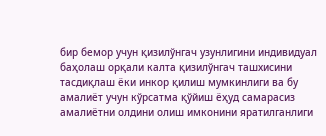бир бемор учун қизилўнгач узунлигини индивидуал баҳолаш орқали калта қизилўнгач ташхисини тасдиқлаш ёки инкор қилиш мумкинлиги ва бу амалиёт учун кўрсатма қўйиш ёҳуд самарасиз амалиётни олдини олиш имконини яратилганлиги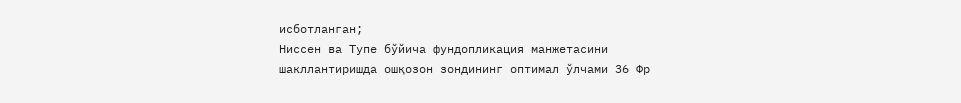исботланган;
Ниссен ва Тупе бўйича фундопликация манжетасини шакллантиришда ошқозон зондининг оптимал ўлчами 36 Фр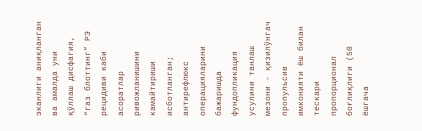эканлиги аниқланган ва амалда уни қўллаш дисфагия, “газ блоттинг” РЭ рецидиви каби асоратлар ривожланишини камайтириши исботланган;
антирефлюкс операцияларини бажаришда фундопликация усулини танлаш мезони - қизилўнгач пропульсив имконияти ёш билан тескари пропорционал боғлиқлиги (50 ёшгача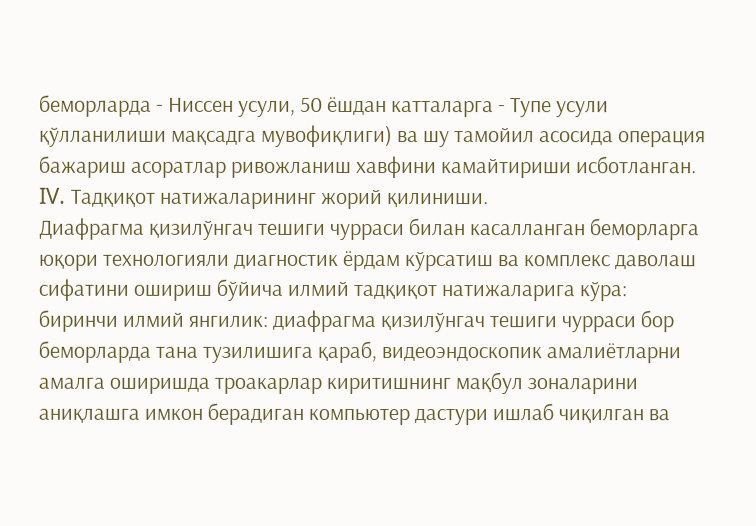беморларда - Ниссен усули, 50 ёшдан катталарга - Тупе усули қўлланилиши мақсадга мувофиқлиги) ва шу тамойил асосида операция бажариш асоратлар ривожланиш хавфини камайтириши исботланган.
IV. Тадқиқот натижаларининг жорий қилиниши.
Диафрагма қизилўнгач тешиги чурраси билан касалланган беморларга юқори технологияли диагностик ёрдам кўрсатиш ва комплекс даволаш сифатини ошириш бўйича илмий тадқиқот натижаларига кўра:
биринчи илмий янгилик: диафрагма қизилўнгач тешиги чурраси бор беморларда тана тузилишига қараб, видеоэндоскопик амалиётларни амалга оширишда троакарлар киритишнинг мақбул зоналарини аниқлашга имкон берадиган компьютер дастури ишлаб чиқилган ва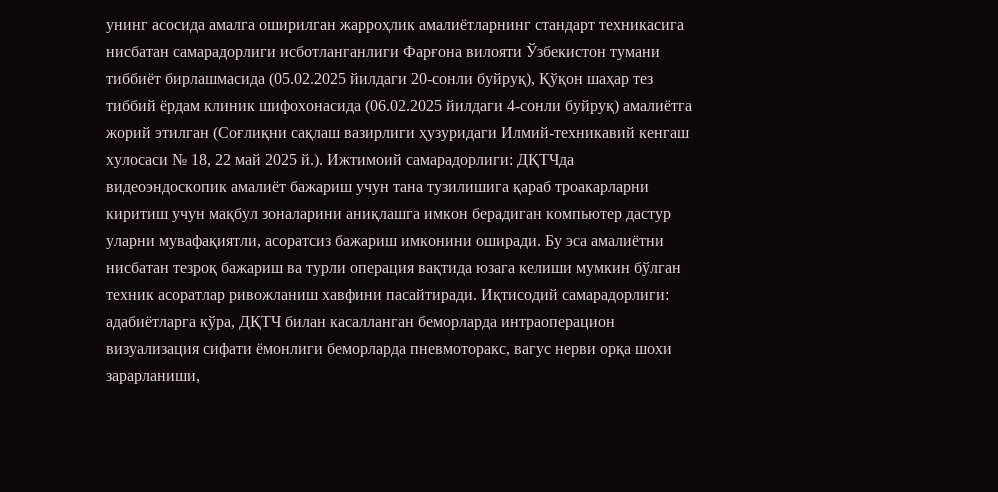унинг асосида амалга оширилган жарроҳлик амалиётларнинг стандарт техникасига нисбатан самарадорлиги исботланганлиги Фарғона вилояти Ўзбекистон тумани тиббиёт бирлашмасида (05.02.2025 йилдаги 20-сонли буйруқ), Қўқон шаҳар тез тиббий ёрдам клиник шифохонасида (06.02.2025 йилдаги 4-сонли буйруқ) амалиётга жорий этилган (Соғлиқни сақлаш вазирлиги ҳузуридаги Илмий-техникавий кенгаш хулосаси № 18, 22 май 2025 й.). Ижтимоий самарадорлиги: ДҚТЧда видеоэндоскопик амалиёт бажариш учун тана тузилишига қараб троакарларни киритиш учун мақбул зоналарини аниқлашга имкон берадиган компьютер дастур уларни мувафақиятли, асоратсиз бажариш имконини оширади. Бу эса амалиётни нисбатан тезроқ бажариш ва турли операция вақтида юзага келиши мумкин бўлган техник асоратлар ривожланиш хавфини пасайтиради. Иқтисодий самарадорлиги: адабиётларга кўра, ДҚТЧ билан касалланган беморларда интраоперацион визуализация сифати ёмонлиги беморларда пневмоторакс, вагус нерви орқа шохи зарарланиши,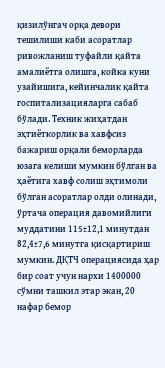қизилўнгач орқа девори тешилиши каби асоратлар ривожланиш туфайли қайта амалиётга олишга, койка куни узайишига, кейинчалик қайта госпитализацияларга сабаб бўлади. Техник жиҳатдан эҳтиёткорлик ва хавфсиз бажариш орқали беморларда юзага келиши мумкин бўлган ва ҳаётига хавф солиш эҳтимоли бўлган асоратлар олди олинади, ўртача операция давомийлиги муддатини 115±12,1 минутдан 82,4±7,6 минутга қисқартириш мумкин. ДҚТЧ операциясида ҳар бир соат учун нархи 1400000 сўмни ташкил этар экан, 20 нафар бемор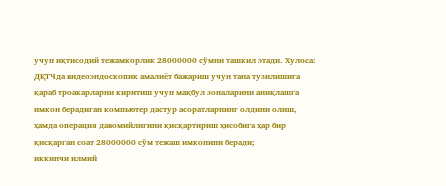учун иқтисодий тежамкорлик 28000000 сўмни ташкил этади. Хулоса: ДҚТЧда видеоэндоскопик амалиёт бажариш учун тана тузилишига қараб троакарларни киритиш учун мақбул зоналарини аниқлашга имкон берадиган компьютер дастур асоратларнинг олдини олиш, ҳамда операция давомийлигини қисқартириш ҳисобига ҳар бир қисқарган соат 28000000 сўм тежаш имконини беради;
иккинчи илмий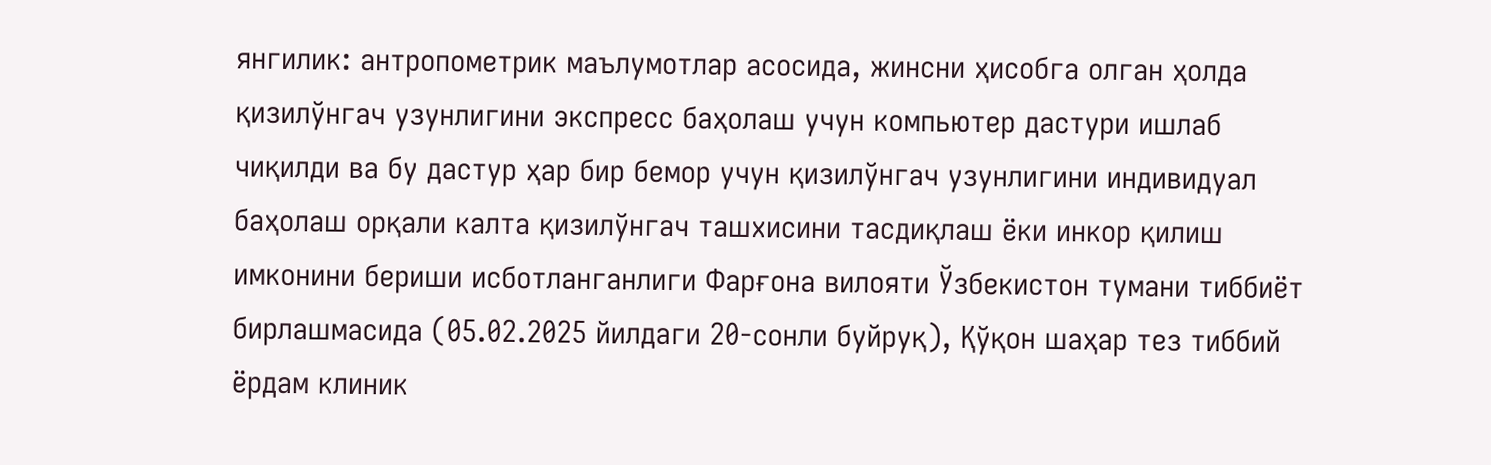янгилик: антропометрик маълумотлар асосида, жинсни ҳисобга олган ҳолда қизилўнгач узунлигини экспресс баҳолаш учун компьютер дастури ишлаб чиқилди ва бу дастур ҳар бир бемор учун қизилўнгач узунлигини индивидуал баҳолаш орқали калта қизилўнгач ташхисини тасдиқлаш ёки инкор қилиш имконини бериши исботланганлиги Фарғона вилояти Ўзбекистон тумани тиббиёт бирлашмасида (05.02.2025 йилдаги 20-сонли буйруқ), Қўқон шаҳар тез тиббий ёрдам клиник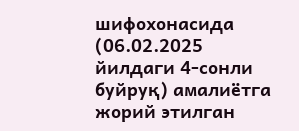шифохонасида (06.02.2025 йилдаги 4-сонли буйруқ) амалиётга жорий этилган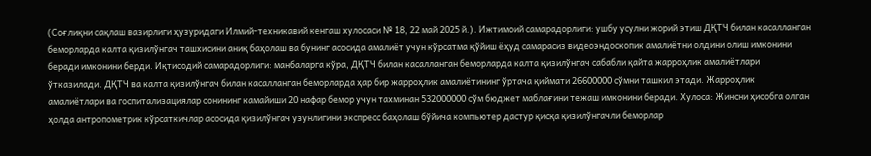(Соғлиқни сақлаш вазирлиги ҳузуридаги Илмий-техникавий кенгаш хулосаси № 18, 22 май 2025 й.). Ижтимоий самарадорлиги: ушбу усулни жорий этиш ДҚТЧ билан касалланган беморларда калта қизилўнгач ташхисини аниқ баҳолаш ва бунинг асосида амалиёт учун кўрсатма қўйиш ёҳуд самарасиз видеоэндоскопик амалиётни олдини олиш имконини беради имконини берди. Иқтисодий самарадорлиги: манбаларга кўра, ДҚТЧ билан касалланган беморларда калта қизилўнгач сабабли қайта жарроҳлик амалиётлари ўтказилади. ДҚТЧ ва калта қизилўнгач билан касалланган беморларда ҳар бир жарроҳлик амалиётининг ўртача қиймати 26600000 сўмни ташкил этади. Жарроҳлик амалиётлари ва госпитализациялар сонининг камайиши 20 нафар бемор учун тахминан 532000000 сўм бюджет маблағини тежаш имконини беради. Хулоса: Жинсни ҳисобга олган ҳолда антропометрик кўрсаткичлар асосида қизилўнгач узунлигини экспресс баҳолаш бўйича компьютер дастур қисқа қизилўнгачли беморлар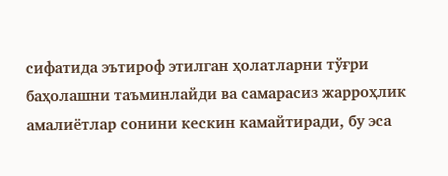сифатида эътироф этилган ҳолатларни тўғри баҳолашни таъминлайди ва самарасиз жарроҳлик амалиётлар сонини кескин камайтиради, бу эса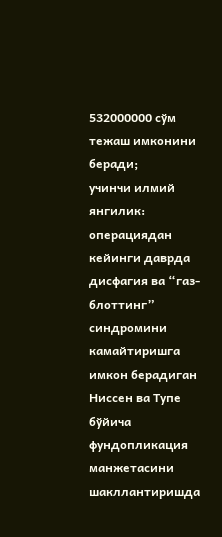532000000 сўм тежаш имконини беради;
учинчи илмий янгилик: операциядан кейинги даврда дисфагия ва “газ-блоттинг” синдромини камайтиришга имкон берадиган Ниссен ва Тупе бўйича фундопликация манжетасини шакллантиришда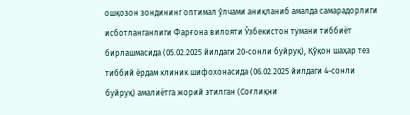ошқозон зондининг оптимал ўлчами аниқланиб амалда самарадорлиги исботланганлиги Фарғона вилояти Ўзбекистон тумани тиббиёт бирлашмасида (05.02.2025 йилдаги 20-сонли буйруқ), Қўқон шаҳар тез тиббий ёрдам клиник шифохонасида (06.02.2025 йилдаги 4-сонли буйруқ) амалиётга жорий этилган (Соғлиқни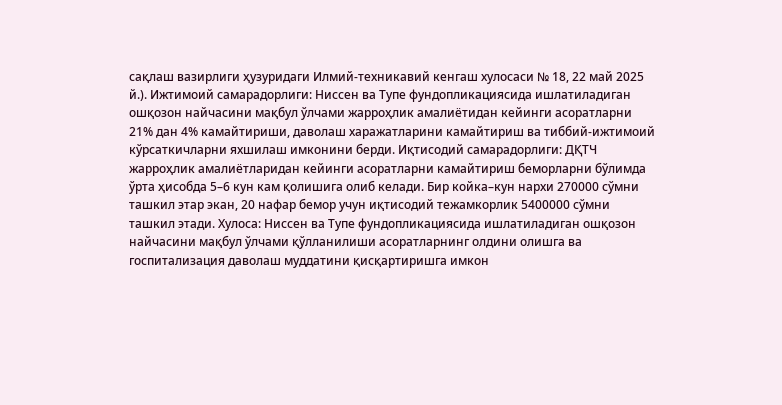сақлаш вазирлиги ҳузуридаги Илмий-техникавий кенгаш хулосаси № 18, 22 май 2025 й.). Ижтимоий самарадорлиги: Ниссен ва Тупе фундопликациясида ишлатиладиган ошқозон найчасини мақбул ўлчами жарроҳлик амалиётидан кейинги асоратларни 21% дан 4% камайтириши, даволаш харажатларини камайтириш ва тиббий-ижтимоий кўрсаткичларни яхшилаш имконини берди. Иқтисодий самарадорлиги: ДҚТЧ жарроҳлик амалиётларидан кейинги асоратларни камайтириш беморларни бўлимда ўрта ҳисобда 5–6 кун кам қолишига олиб келади. Бир койка–кун нархи 270000 сўмни ташкил этар экан, 20 нафар бемор учун иқтисодий тежамкорлик 5400000 сўмни ташкил этади. Хулоса: Ниссен ва Тупе фундопликациясида ишлатиладиган ошқозон найчасини мақбул ўлчами қўлланилиши асоратларнинг олдини олишга ва госпитализация даволаш муддатини қисқартиришга имкон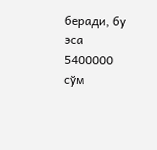беради, бу эса 5400000 сўм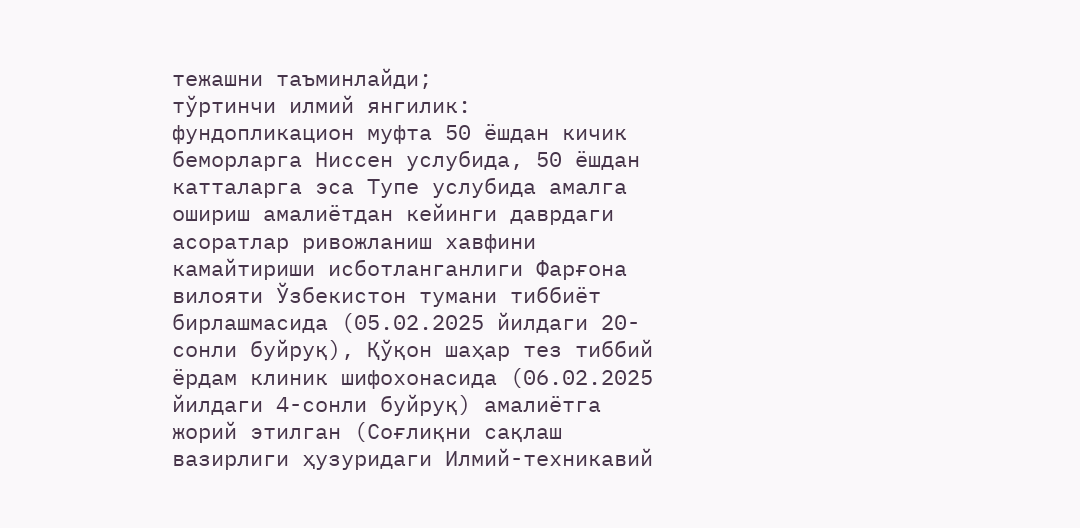тежашни таъминлайди;
тўртинчи илмий янгилик: фундопликацион муфта 50 ёшдан кичик беморларга Ниссен услубида, 50 ёшдан катталарга эса Тупе услубида амалга ошириш амалиётдан кейинги даврдаги асоратлар ривожланиш хавфини камайтириши исботланганлиги Фарғона вилояти Ўзбекистон тумани тиббиёт бирлашмасида (05.02.2025 йилдаги 20-сонли буйруқ), Қўқон шаҳар тез тиббий ёрдам клиник шифохонасида (06.02.2025 йилдаги 4-сонли буйруқ) амалиётга жорий этилган (Соғлиқни сақлаш вазирлиги ҳузуридаги Илмий-техникавий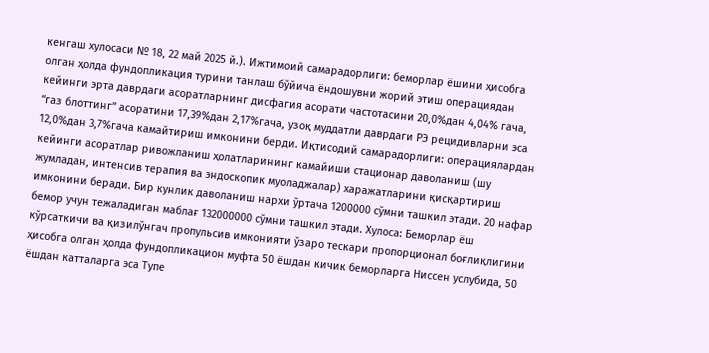кенгаш хулосаси № 18, 22 май 2025 й.). Ижтимоий самарадорлиги: беморлар ёшини ҳисобга олган ҳолда фундопликация турини танлаш бўйича ёндошувни жорий этиш операциядан кейинги эрта даврдаги асоратларнинг дисфагия асорати частотасини 20,0%дан 4,04% гача, “газ блоттинг” асоратини 17,39%дан 2,17%гача, узоқ муддатли даврдаги РЭ рецидивларни эса 12,0%дан 3,7%гача камайтириш имконини берди. Иқтисодий самарадорлиги: операциялардан кейинги асоратлар ривожланиш ҳолатларининг камайиши стационар даволаниш (шу жумладан, интенсив терапия ва эндоскопик муоладжалар) харажатларини қисқартириш имконини беради. Бир кунлик даволаниш нархи ўртача 1200000 сўмни ташкил этади. 20 нафар бемор учун тежаладиган маблағ 132000000 сўмни ташкил этади. Хулоса: Беморлар ёш кўрсаткичи ва қизилўнгач пропульсив имконияти ўзаро тескари пропорционал боғлиқлигини ҳисобга олган ҳолда фундопликацион муфта 50 ёшдан кичик беморларга Ниссен услубида, 50 ёшдан катталарга эса Тупе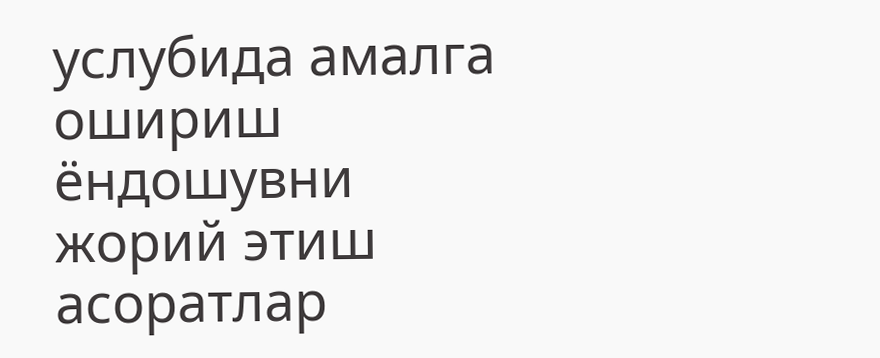услубида амалга ошириш ёндошувни жорий этиш асоратлар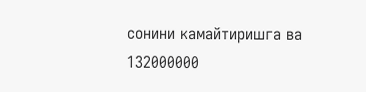сонини камайтиришга ва 132000000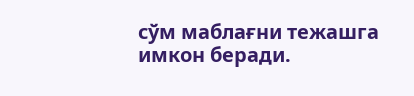сўм маблағни тежашга имкон беради.